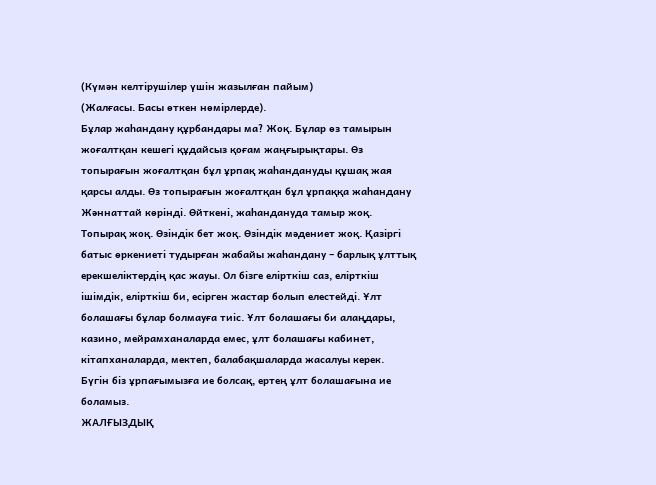(Күмән келтірушілер үшін жазылған пайым)
(Жалғасы. Басы өткен нөмірлерде).
Бұлар жаһандану құрбандары ма? Жоқ. Бұлар өз тамырын жоғалтқан кешегі құдайсыз қоғам жаңғырықтары. Өз топырағын жоғалтқан бұл ұрпақ жаһандануды құшақ жая қарсы алды. Өз топырағын жоғалтқан бұл ұрпаққа жаһандану Жәннаттай көрінді. Өйткені, жаһандануда тамыр жоқ. Топырақ жоқ. Өзіндік бет жоқ. Өзіндік мәдениет жоқ. Қазіргі батыс өркениеті тудырған жабайы жаһандану – барлық ұлттық ерекшеліктердің қас жауы. Ол бізге елірткіш саз, елірткіш ішімдік, елірткіш би, есірген жастар болып елестейді. Ұлт болашағы бұлар болмауға тиіс. Ұлт болашағы би алаңдары, казино, мейрамханаларда емес, ұлт болашағы кабинет, кітапханаларда, мектеп, балабақшаларда жасалуы керек.
Бүгін біз ұрпағымызға ие болсақ, ертең ұлт болашағына ие боламыз.
ЖАЛҒЫЗДЫҚ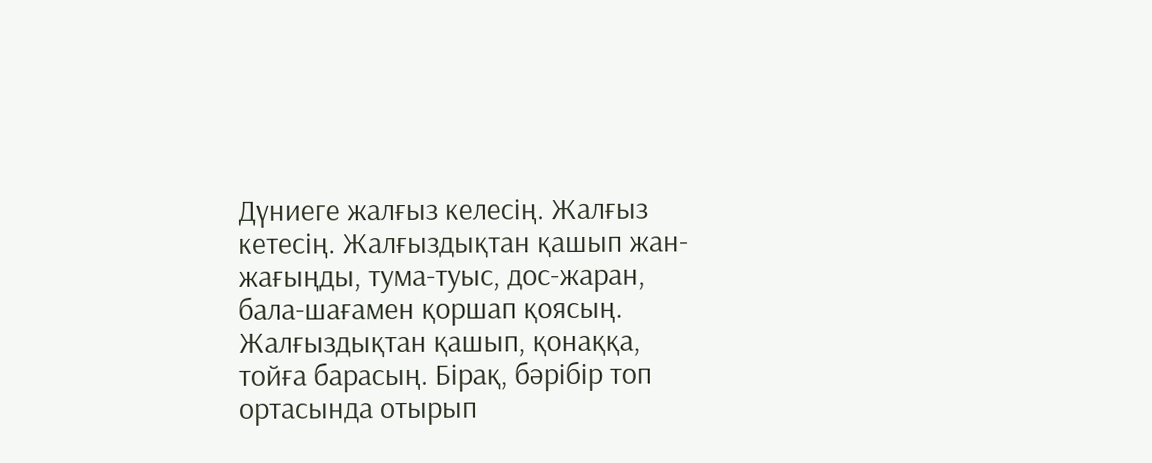Дүниеге жалғыз келесің. Жалғыз кетесің. Жалғыздықтан қашып жан-жағыңды, тума-туыс, дос-жаран, бала-шағамен қоршап қоясың. Жалғыздықтан қашып, қонаққа, тойға барасың. Бірақ, бәрібір топ ортасында отырып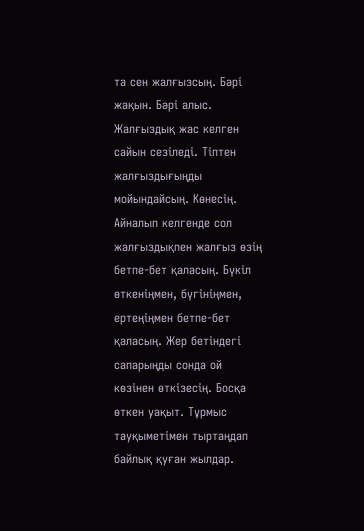та сен жалғызсың. Бәрі жақын. Бәрі алыс. Жалғыздық жас келген сайын сезіледі. Тіптен жалғыздығыңды мойындайсың. Көнесің. Айналып келгенде сол жалғыздықпен жалғыз өзің бетпе-бет қаласың. Бүкіл өткеніңмен, бүгініңмен, ертеңіңмен бетпе-бет қаласың. Жер бетіндегі сапарыңды сонда ой көзінен өткізесің. Босқа өткен уақыт. Тұрмыс тауқыметімен тыртаңдап байлық қуған жылдар.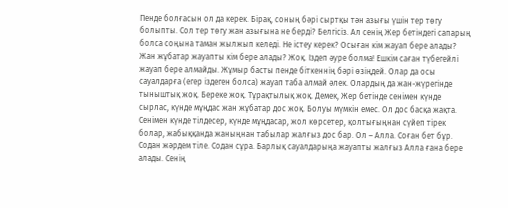Пенде болғасын ол да керек. Бірақ, соның бәрі сыртқы тән азығы үшін тер төгу болыпты. Сол тер төгу жан азығына не берді? Белгісіз. Ал сенің Жер бетіндегі сапарың болса соңына таман жылжып келеді. Не істеу керек? Осыған кім жауап бере алады? Жан жұбатар жауапты кім бере алады? Жоқ. Іздеп әуре болма! Ешкім саған түбегейлі жауап бере алмайды. Жұмыр басты пенде біткеннің бәрі өзіңдей. Олар да осы сауалдарға (егер іздеген болса) жауап таба алмай әлек. Олардың да жан-жүрегінде тыныштық жоқ. Береке жоқ. Тұрақтылық жоқ. Демек, Жер бетінде сенімен күнде сырлас, күнде мұңдас жан жұбатар дос жоқ. Болуы мүмкін емес. Ол дос басқа жақта. Сенімен күнде тілдесер, күнде мұңдасар, жол көрсетер, қолтығыңнан сүйеп тірек болар, жабыққанда жаныңнан табылар жалғыз дос бар. Ол – Алла. Соған бет бұр. Содан жәрдем тіле. Содан сұра. Барлық сауалдарыңа жауапты жалғыз Алла ғана бере алады. Сенің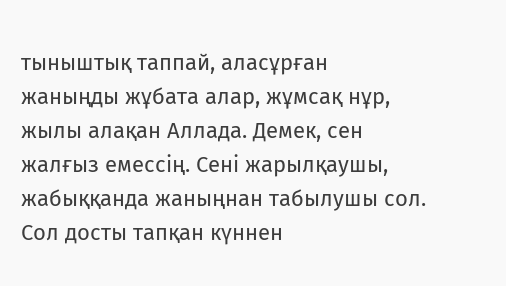тыныштық таппай, аласұрған жаныңды жұбата алар, жұмсақ нұр, жылы алақан Аллада. Демек, сен жалғыз емессің. Сені жарылқаушы, жабыққанда жаныңнан табылушы сол. Сол досты тапқан күннен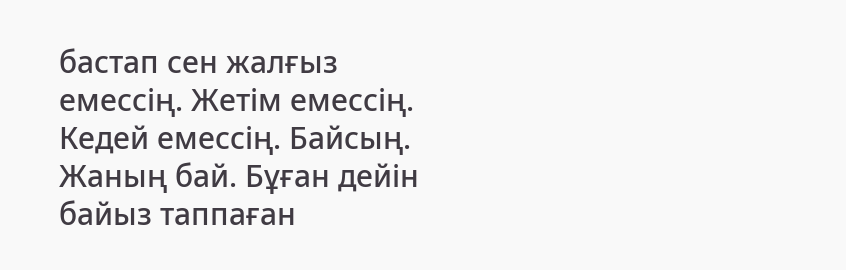бастап сен жалғыз емессің. Жетім емессің. Кедей емессің. Байсың. Жаның бай. Бұған дейін байыз таппаған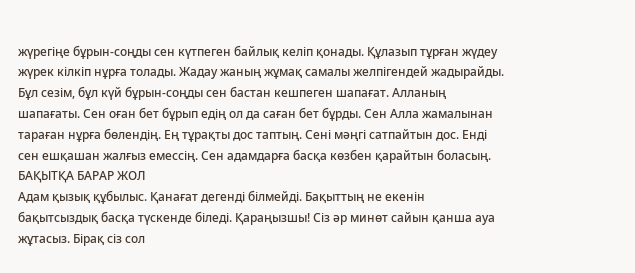жүрегіңе бұрын-соңды сен күтпеген байлық келіп қонады. Құлазып тұрған жүдеу жүрек кілкіп нұрға толады. Жадау жаның жұмақ самалы желпігендей жадырайды. Бұл сезім, бұл күй бұрын-соңды сен бастан кешпеген шапағат. Алланың шапағаты. Сен оған бет бұрып едің ол да саған бет бұрды. Сен Алла жамалынан тараған нұрға бөлендің. Ең тұрақты дос таптың. Сені мәңгі сатпайтын дос. Енді сен ешқашан жалғыз емессің. Сен адамдарға басқа көзбен қарайтын боласың.
БАҚЫТҚА БАРАР ЖОЛ
Адам қызық құбылыс. Қанағат дегенді білмейді. Бақыттың не екенін бақытсыздық басқа түскенде біледі. Қараңызшы! Сіз әр минөт сайын қанша ауа жұтасыз. Бірақ сіз сол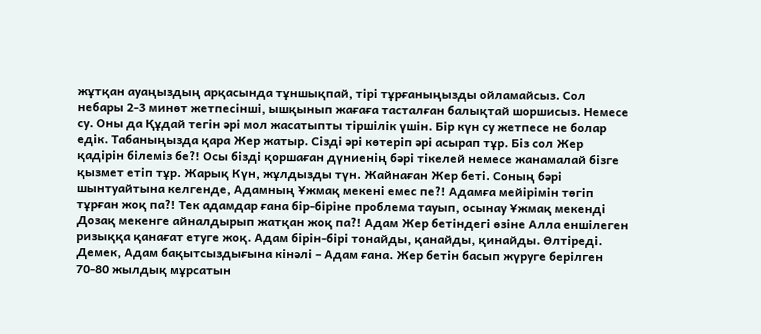жұтқан ауаңыздың арқасында тұншықпай, тірі тұрғаныңызды ойламайсыз. Сол небары 2-3 минөт жетпесінші, ышқынып жағаға тасталған балықтай шоршисыз. Немесе су. Оны да Құдай тегін әрі мол жасатыпты тіршілік үшін. Бір күн су жетпесе не болар едік. Табаныңызда қара Жер жатыр. Сізді әрі көтеріп әрі асырап тұр. Біз сол Жер қадірін білеміз бе?! Осы бізді қоршаған дүниенің бәрі тікелей немесе жанамалай бізге қызмет етіп тұр. Жарық Күн, жұлдызды түн. Жайнаған Жер беті. Соның бәрі шынтуайтына келгенде, Адамның Ұжмақ мекені емес пе?! Адамға мейірімін төгіп тұрған жоқ па?! Тек адамдар ғана бір-біріне проблема тауып, осынау Ұжмақ мекенді Дозақ мекенге айналдырып жатқан жоқ па?! Адам Жер бетіндегі өзіне Алла еншілеген ризыққа қанағат етуге жоқ. Адам бірін-бірі тонайды, қанайды, қинайды. Өлтіреді. Демек, Адам бақытсыздығына кінәлі – Адам ғана. Жер бетін басып жүруге берілген 70-80 жылдық мұрсатын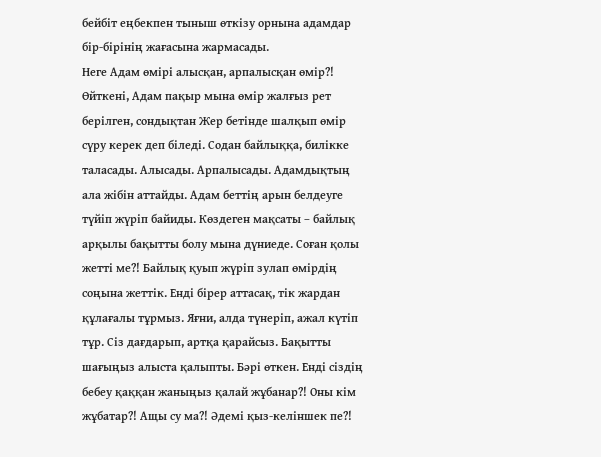бейбіт еңбекпен тыныш өткізу орнына адамдар бір-бірінің жағасына жармасады.
Неге Адам өмірі алысқан, арпалысқан өмір?! Өйткені, Адам пақыр мына өмір жалғыз рет берілген, сондықтан Жер бетінде шалқып өмір сүру керек деп біледі. Содан байлыққа, билікке таласады. Алысады. Арпалысады. Адамдықтың ала жібін аттайды. Адам беттің арын белдеуге түйіп жүріп байиды. Көздеген мақсаты – байлық арқылы бақытты болу мына дүниеде. Соған қолы жетті ме?! Байлық қуып жүріп зулап өмірдің соңына жеттік. Енді бірер аттасақ, тік жардан құлағалы тұрмыз. Яғни, алда түнеріп, ажал күтіп тұр. Сіз дағдарып, артқа қарайсыз. Бақытты шағыңыз алыста қалыпты. Бәрі өткен. Енді сіздің бебеу қаққан жаныңыз қалай жұбанар?! Оны кім жұбатар?! Ащы су ма?! Әдемі қыз-келіншек пе?!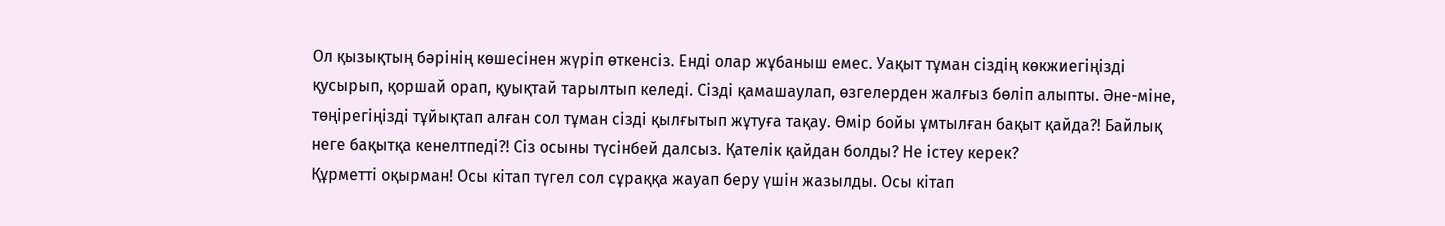Ол қызықтың бәрінің көшесінен жүріп өткенсіз. Енді олар жұбаныш емес. Уақыт тұман сіздің көкжиегіңізді қусырып, қоршай орап, қуықтай тарылтып келеді. Сізді қамашаулап, өзгелерден жалғыз бөліп алыпты. Әне-міне, төңірегіңізді тұйықтап алған сол тұман сізді қылғытып жұтуға тақау. Өмір бойы ұмтылған бақыт қайда?! Байлық неге бақытқа кенелтпеді?! Сіз осыны түсінбей далсыз. Қателік қайдан болды? Не істеу керек?
Құрметті оқырман! Осы кітап түгел сол сұраққа жауап беру үшін жазылды. Осы кітап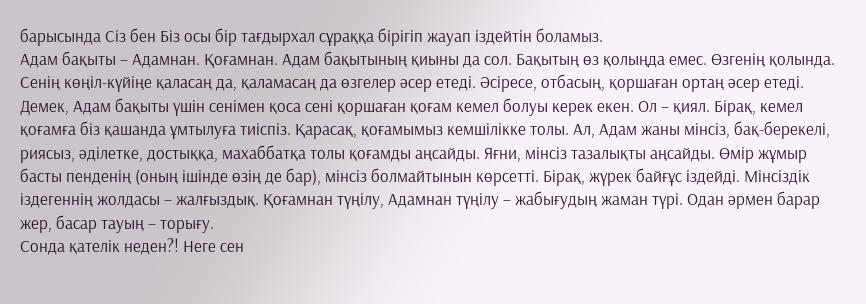барысында Сіз бен Біз осы бір тағдырхал сұраққа бірігіп жауап іздейтін боламыз.
Адам бақыты – Адамнан. Қоғамнан. Адам бақытының қиыны да сол. Бақытың өз қолыңда емес. Өзгенің қолында. Сенің көңіл-күйіңе қаласаң да, қаламасаң да өзгелер әсер етеді. Әсіресе, отбасың, қоршаған ортаң әсер етеді. Демек, Адам бақыты үшін сенімен қоса сені қоршаған қоғам кемел болуы керек екен. Ол – қиял. Бірақ, кемел қоғамға біз қашанда ұмтылуға тиіспіз. Қарасақ, қоғамымыз кемшілікке толы. Ал, Адам жаны мінсіз, бақ-берекелі, риясыз, әділетке, достыққа, махаббатқа толы қоғамды аңсайды. Яғни, мінсіз тазалықты аңсайды. Өмір жұмыр басты пенденің (оның ішінде өзің де бар), мінсіз болмайтынын көрсетті. Бірақ, жүрек байғұс іздейді. Мінсіздік іздегеннің жолдасы – жалғыздық. Қоғамнан түңілу, Адамнан түңілу – жабығудың жаман түрі. Одан әрмен барар жер, басар тауың – торығу.
Сонда қателік неден?! Неге сен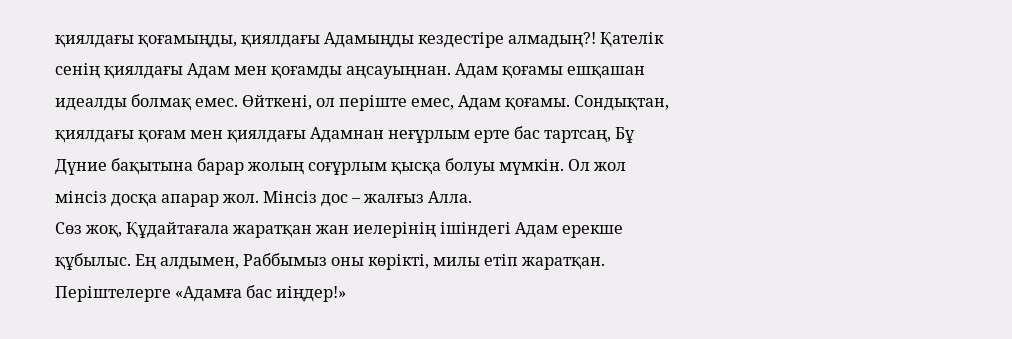қиялдағы қоғамыңды, қиялдағы Адамыңды кездестіре алмадың?! Қателік сенің қиялдағы Адам мен қоғамды аңсауыңнан. Адам қоғамы ешқашан идеалды болмақ емес. Өйткені, ол періште емес, Адам қоғамы. Сондықтан, қиялдағы қоғам мен қиялдағы Адамнан неғұрлым ерте бас тартсаң, Бұ Дүние бақытына барар жолың соғұрлым қысқа болуы мүмкін. Ол жол мінсіз досқа апарар жол. Мінсіз дос – жалғыз Алла.
Сөз жоқ, Құдайтағала жаратқан жан иелерінің ішіндегі Адам ерекше құбылыс. Ең алдымен, Раббымыз оны көрікті, милы етіп жаратқан. Періштелерге «Адамға бас иіңдер!»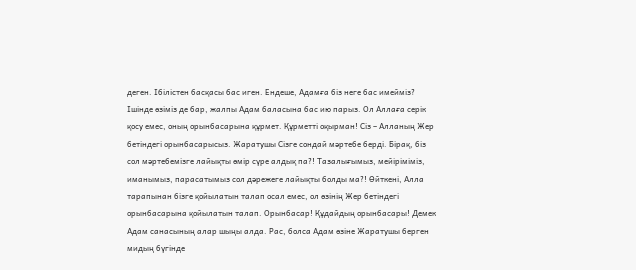деген. Ібілістен басқасы бас иген. Ендеше, Адамға біз неге бас имейміз? Ішінде өзіміз де бар, жалпы Адам баласына бас ию парыз. Ол Аллаға серік қосу емес, оның орынбасарына құрмет. Құрметті оқырман! Сіз – Алланың Жер бетіндегі орынбасарысыз. Жаратушы Сізге сондай мәртебе берді. Бірақ, біз сол мәртебемізге лайықты өмір сүре алдық па?! Тазалығымыз, мейіріміміз, иманымыз, парасатымыз сол дәрежеге лайықты болды ма?! Өйткені, Алла тарапынан бізге қойылатын талап осал емес, ол өзінің Жер бетіндегі орынбасарына қойылатын талап. Орынбасар! Құдайдың орынбасары! Демек Адам санасының алар шыңы алда. Рас, болса Адам өзіне Жаратушы берген мидың бүгінде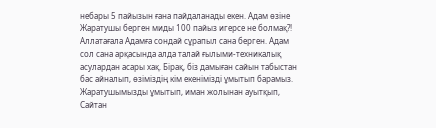небары 5 пайызын ғана пайдаланады екен. Адам өзіне Жаратушы берген миды 100 пайыз игерсе не болмақ?! Аллатағала Адамға сондай сұрапыл сана берген. Адам сол сана арқасында алда талай ғылыми-техникалық асулардан асары хақ. Бірақ, біз дамыған сайын табыстан бас айналып, өзіміздің кім екенімізді ұмытып барамыз. Жаратушымызды ұмытып, иман жолынан ауытқып, Сайтан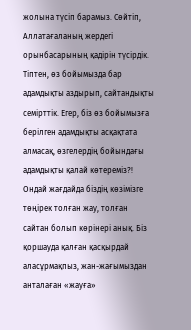жолына түсіп барамыз. Сөйтіп, Аллатағаланың жердегі орынбасарының қадірін түсірдік. Тіптен, өз бойымызда бар адамдықты аздырып, сайтандықты семірттік. Егер, біз өз бойымызға берілген адамдықты асқақтата алмасақ, өзгелердің бойындағы адамдықты қалай көтереміз?! Ондай жағдайда біздің көзімізге төңірек толған жау, толған сайтан болып көрінері анық. Біз қоршауда қалған қасқырдай аласұрмақпыз, жан-жағымыздан анталаған «жауға»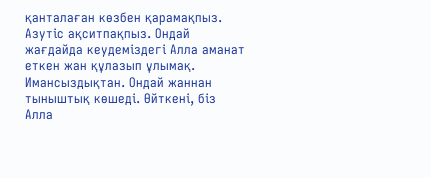қанталаған көзбен қарамақпыз. Азутіс ақситпақпыз. Ондай жағдайда кеудеміздегі Алла аманат еткен жан құлазып ұлымақ. Имансыздықтан. Ондай жаннан тыныштық көшеді. Өйткені, біз Алла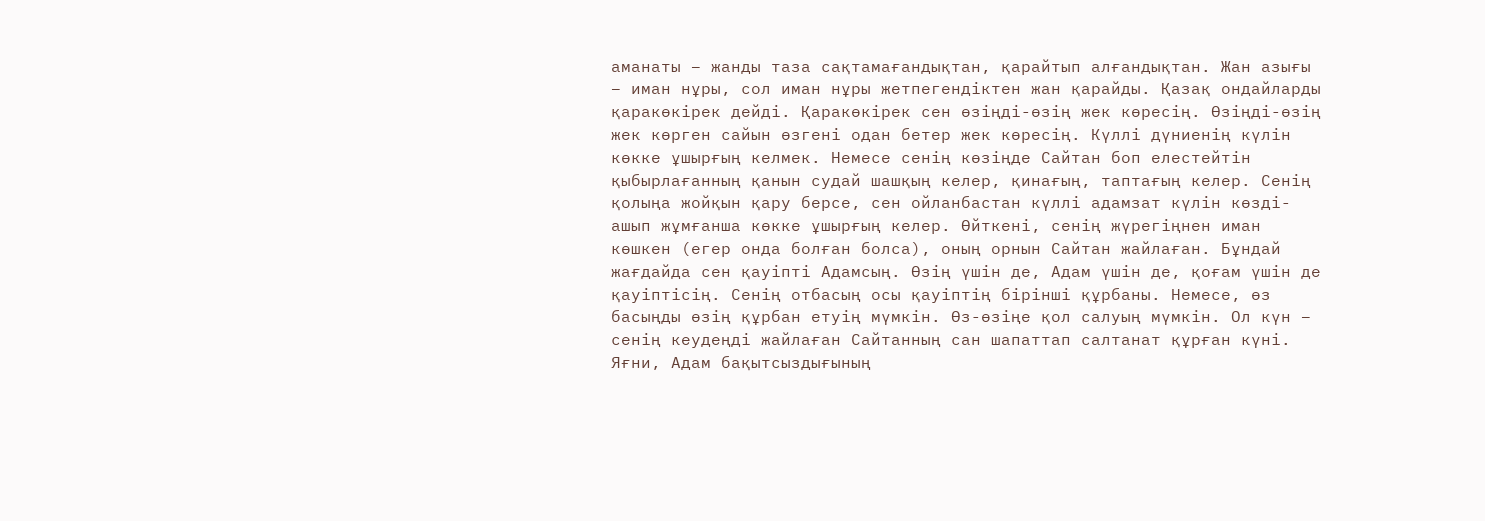аманаты – жанды таза сақтамағандықтан, қарайтып алғандықтан. Жан азығы – иман нұры, сол иман нұры жетпегендіктен жан қарайды. Қазақ ондайларды қаракөкірек дейді. Қаракөкірек сен өзіңді-өзің жек көресің. Өзіңді-өзің жек көрген сайын өзгені одан бетер жек көресің. Күллі дүниенің күлін көкке ұшырғың келмек. Немесе сенің көзіңде Сайтан боп елестейтін қыбырлағанның қанын судай шашқың келер, қинағың, таптағың келер. Сенің қолыңа жойқын қару берсе, сен ойланбастан күллі адамзат күлін көзді-ашып жұмғанша көкке ұшырғың келер. Өйткені, сенің жүрегіңнен иман көшкен (егер онда болған болса), оның орнын Сайтан жайлаған. Бұндай жағдайда сен қауіпті Адамсың. Өзің үшін де, Адам үшін де, қоғам үшін де қауіптісің. Сенің отбасың осы қауіптің бірінші құрбаны. Немесе, өз басыңды өзің құрбан етуің мүмкін. Өз-өзіңе қол салуың мүмкін. Ол күн – сенің кеудеңді жайлаған Сайтанның сан шапаттап салтанат құрған күні. Яғни, Адам бақытсыздығының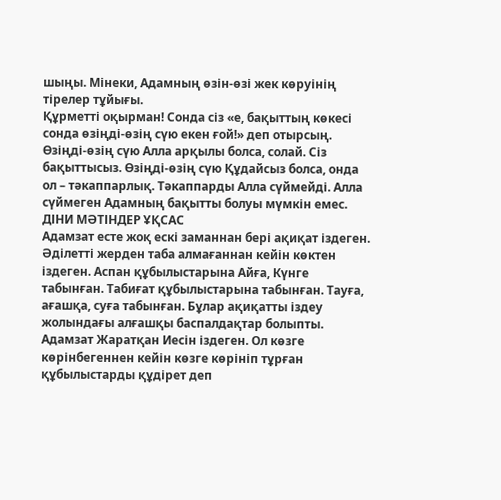шыңы. Мінеки, Адамның өзін-өзі жек көруінің тірелер тұйығы.
Құрметті оқырман! Сонда сіз «е, бақыттың көкесі сонда өзіңді-өзің сүю екен ғой!» деп отырсың. Өзіңді-өзің сүю Алла арқылы болса, солай. Сіз бақыттысыз. Өзіңді-өзің сүю Құдайсыз болса, онда ол – тәкаппарлық. Тәкаппарды Алла сүймейді. Алла сүймеген Адамның бақытты болуы мүмкін емес.
ДІНИ МӘТІНДЕР ҰҚСАС
Адамзат есте жоқ ескі заманнан бері ақиқат іздеген. Әділетті жерден таба алмағаннан кейін көктен іздеген. Аспан құбылыстарына Айға, Күнге табынған. Табиғат құбылыстарына табынған. Тауға, ағашқа, суға табынған. Бұлар ақиқатты іздеу жолындағы алғашқы баспалдақтар болыпты. Адамзат Жаратқан Иесін іздеген. Ол көзге көрінбегеннен кейін көзге көрініп тұрған құбылыстарды құдірет деп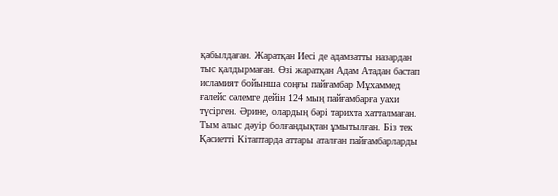қабылдаған. Жаратқан Иесі де адамзатты назардан тыс қалдырмаған. Өзі жаратқан Адам Атадан бастап исламият бойынша соңғы пайғамбар Мұхаммед ғалейс сәлемге дейін 124 мың пайғамбарға уахи түсірген. Әрине, олардың бәрі тарихта хатталмаған. Тым алыс дәуір болғандықтан ұмытылған. Біз тек Қасиетті Кітаптарда аттары аталған пайғамбарларды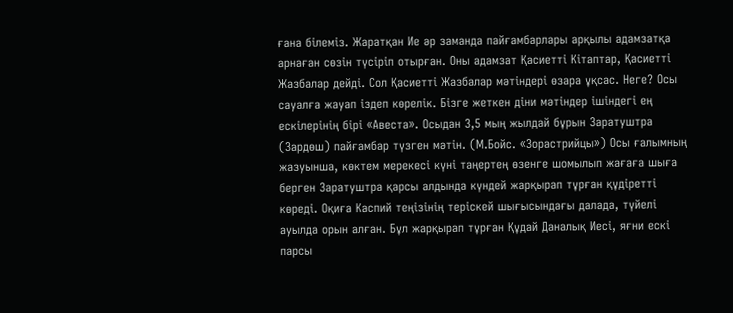ғана білеміз. Жаратқан Ие әр заманда пайғамбарлары арқылы адамзатқа арнаған сөзін түсіріп отырған. Оны адамзат Қасиетті Кітаптар, Қасиетті Жазбалар дейді. Сол Қасиетті Жазбалар мәтіндері өзара ұқсас. Неге? Осы сауалға жауап іздеп көрелік. Бізге жеткен діни мәтіндер ішіндегі ең ескілерінің бірі «Авеста». Осыдан 3,5 мың жылдай бұрын Заратуштра (Зардөш) пайғамбар түзген мәтін. (М.Бойс. «Зорастрийцы») Осы ғалымның жазуынша, көктем мерекесі күні таңертең өзенге шомылып жағаға шыға берген Заратуштра қарсы алдында күндей жарқырап тұрған құдіретті көреді. Оқиға Каспий теңізінің теріскей шығысындағы далада, түйелі ауылда орын алған. Бұл жарқырап тұрған Құдай Даналық Иесі, яғни ескі парсы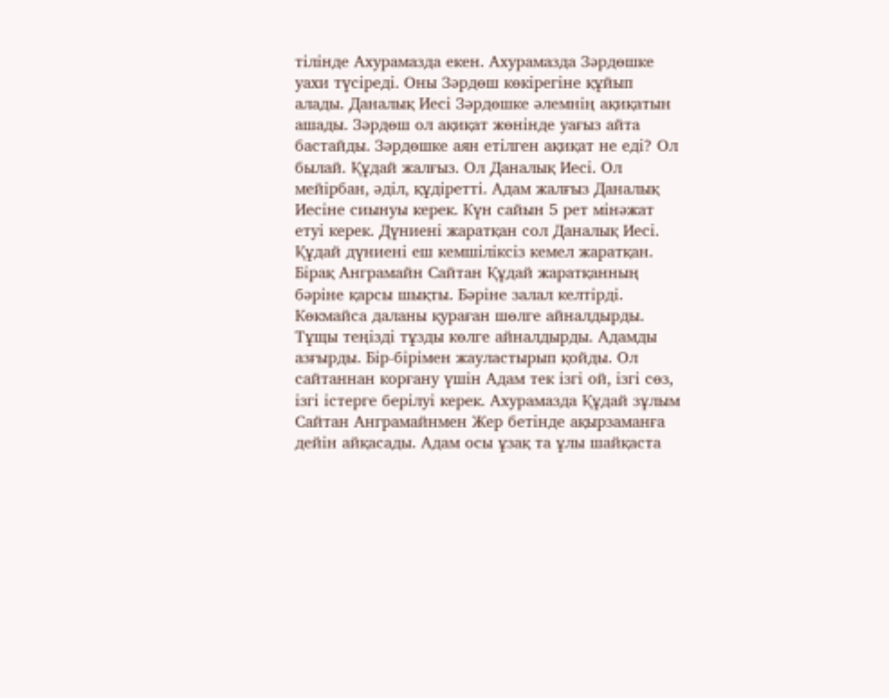тілінде Ахурамазда екен. Ахурамазда Зәрдөшке уахи түсіреді. Оны Зәрдөш көкірегіне құйып алады. Даналық Иесі Зәрдөшке әлемнің ақиқатын ашады. Зәрдөш ол ақиқат жөнінде уағыз айта бастайды. Зәрдөшке аян етілген ақиқат не еді? Ол былай. Құдай жалғыз. Ол Даналық Иесі. Ол мейірбан, әділ, құдіретті. Адам жалғыз Даналық Иесіне сиынуы керек. Күн сайын 5 рет мінәжат етуі керек. Дүниені жаратқан сол Даналық Иесі. Құдай дүниені еш кемшіліксіз кемел жаратқан. Бірақ Анграмайн Сайтан Құдай жаратқанның бәріне қарсы шықты. Бәріне залал келтірді. Көкмайса даланы қураған шөлге айналдырды. Тұщы теңізді тұзды көлге айналдырды. Адамды азғырды. Бір-бірімен жауластырып қойды. Ол сайтаннан корғану үшін Адам тек ізгі ой, ізгі сөз, ізгі істерге берілуі керек. Ахурамазда Құдай зұлым Сайтан Анграмайнмен Жер бетінде ақырзаманға дейін айқасады. Адам осы ұзақ та ұлы шайқаста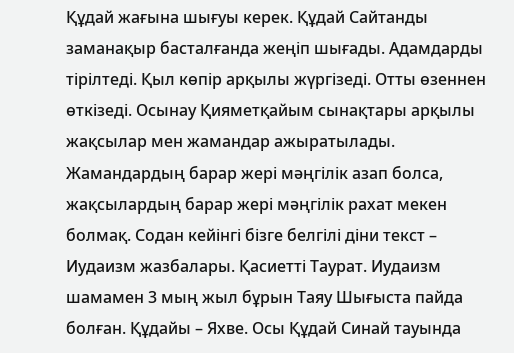Құдай жағына шығуы керек. Құдай Сайтанды заманақыр басталғанда жеңіп шығады. Адамдарды тірілтеді. Қыл көпір арқылы жүргізеді. Отты өзеннен өткізеді. Осынау Қияметқайым сынақтары арқылы жақсылар мен жамандар ажыратылады. Жамандардың барар жері мәңгілік азап болса, жақсылардың барар жері мәңгілік рахат мекен болмақ. Содан кейінгі бізге белгілі діни текст – Иудаизм жазбалары. Қасиетті Таурат. Иудаизм шамамен 3 мың жыл бұрын Таяу Шығыста пайда болған. Құдайы – Яхве. Осы Құдай Синай тауында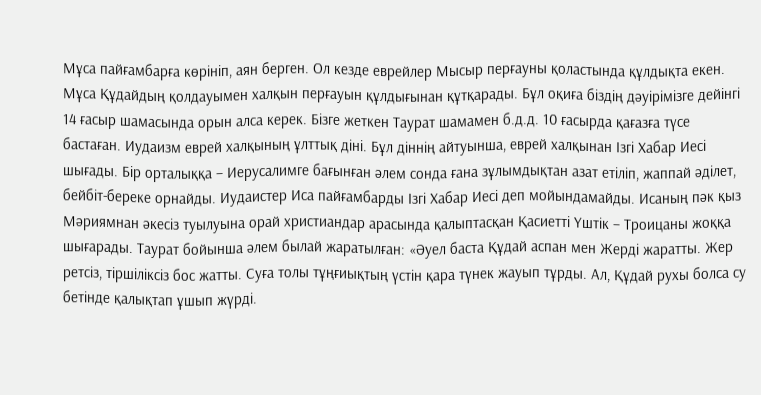Мұса пайғамбарға көрініп, аян берген. Ол кезде еврейлер Мысыр перғауны қоластында құлдықта екен. Мұса Құдайдың қолдауымен халқын перғауын құлдығынан құтқарады. Бұл оқиға біздің дәуірімізге дейінгі 14 ғасыр шамасында орын алса керек. Бізге жеткен Таурат шамамен б.д.д. 10 ғасырда қағазға түсе бастаған. Иудаизм еврей халқының ұлттық діні. Бұл діннің айтуынша, еврей халқынан Ізгі Хабар Иесі шығады. Бір орталыққа – Иерусалимге бағынған әлем сонда ғана зұлымдықтан азат етіліп, жаппай әділет, бейбіт-береке орнайды. Иудаистер Иса пайғамбарды Ізгі Хабар Иесі деп мойындамайды. Исаның пәк қыз Мәриямнан әкесіз туылуына орай христиандар арасында қалыптасқан Қасиетті Үштік – Троицаны жоққа шығарады. Таурат бойынша әлем былай жаратылған: «Әуел баста Құдай аспан мен Жерді жаратты. Жер ретсіз, тіршіліксіз бос жатты. Суға толы тұңғиықтың үстін қара түнек жауып тұрды. Ал, Құдай рухы болса су бетінде қалықтап ұшып жүрді.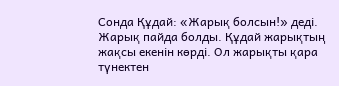Сонда Құдай: «Жарық болсын!» деді. Жарық пайда болды. Құдай жарықтың жақсы екенін көрді. Ол жарықты қара түнектен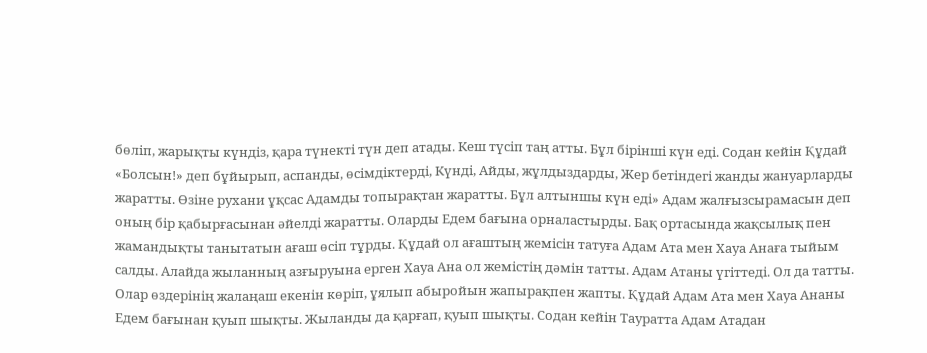бөліп, жарықты күндіз, қара түнекті түн деп атады. Кеш түсіп таң атты. Бұл бірінші күн еді. Содан кейін Құдай «Болсын!» деп бұйырып, аспанды, өсімдіктерді, Күнді, Айды, жұлдыздарды, Жер бетіндегі жанды жануарларды жаратты. Өзіне рухани ұқсас Адамды топырақтан жаратты. Бұл алтыншы күн еді» Адам жалғызсырамасын деп оның бір қабырғасынан әйелді жаратты. Оларды Едем бағына орналастырды. Бақ ортасында жақсылық пен жамандықты танытатын ағаш өсіп тұрды. Құдай ол ағаштың жемісін татуға Адам Ата мен Хауа Анаға тыйым салды. Алайда жыланның азғыруына ерген Хауа Ана ол жемістің дәмін татты. Адам Атаны үгіттеді. Ол да татты. Олар өздерінің жалаңаш екенін көріп, ұялып абыройын жапырақпен жапты. Құдай Адам Ата мен Хауа Ананы Едем бағынан қуып шықты. Жыланды да қарғап, қуып шықты. Содан кейін Тауратта Адам Атадан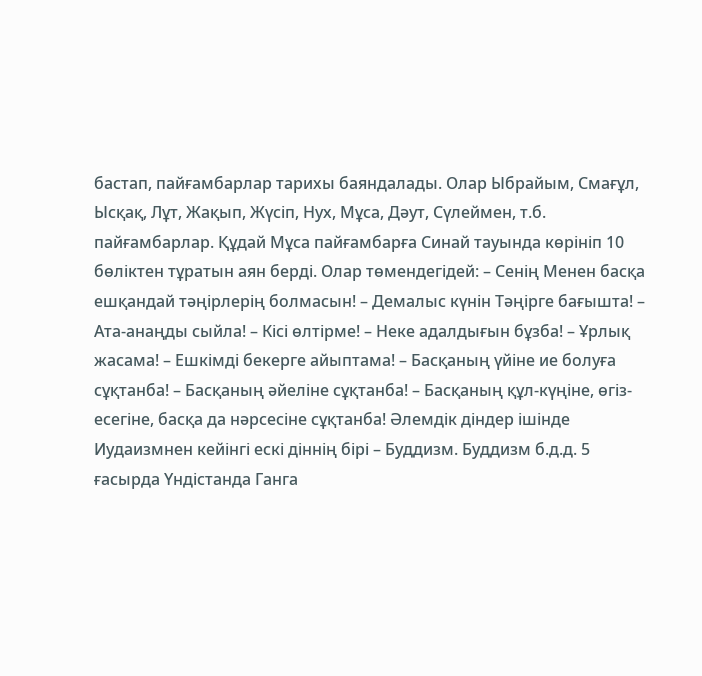бастап, пайғамбарлар тарихы баяндалады. Олар Ыбрайым, Смағұл, Ысқақ, Лұт, Жақып, Жүсіп, Нух, Мұса, Дәут, Сүлеймен, т.б. пайғамбарлар. Құдай Мұса пайғамбарға Синай тауында көрініп 10 бөліктен тұратын аян берді. Олар төмендегідей: – Сенің Менен басқа ешқандай тәңірлерің болмасын! – Демалыс күнін Тәңірге бағышта! – Ата-анаңды сыйла! – Кісі өлтірме! – Неке адалдығын бұзба! – Ұрлық жасама! – Ешкімді бекерге айыптама! – Басқаның үйіне ие болуға сұқтанба! – Басқаның әйеліне сұқтанба! – Басқаның құл-күңіне, өгіз-есегіне, басқа да нәрсесіне сұқтанба! Әлемдік діндер ішінде Иудаизмнен кейінгі ескі діннің бірі – Буддизм. Буддизм б.д.д. 5 ғасырда Үндістанда Ганга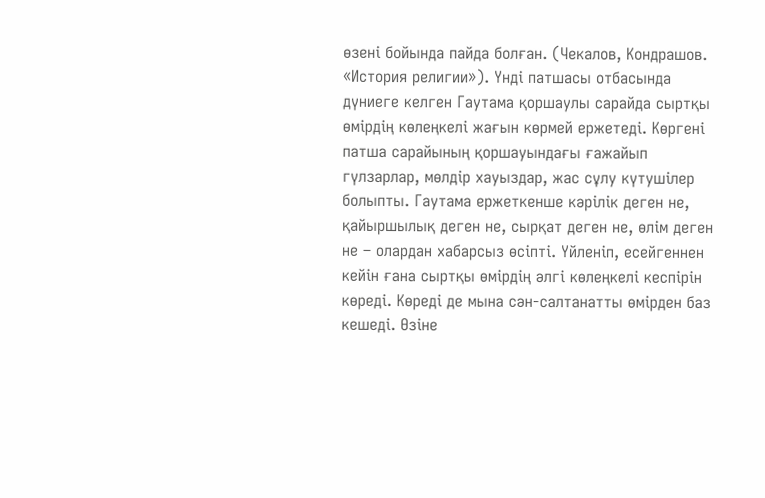өзені бойында пайда болған. (Чекалов, Кондрашов. «История религии»). Үнді патшасы отбасында дүниеге келген Гаутама қоршаулы сарайда сыртқы өмірдің көлеңкелі жағын көрмей ержетеді. Көргені патша сарайының қоршауындағы ғажайып гүлзарлар, мөлдір хауыздар, жас сұлу күтушілер болыпты. Гаутама ержеткенше кәрілік деген не, қайыршылық деген не, сырқат деген не, өлім деген не – олардан хабарсыз өсіпті. Үйленіп, есейгеннен кейін ғана сыртқы өмірдің әлгі көлеңкелі кеспірін көреді. Көреді де мына сән-салтанатты өмірден баз кешеді. Өзіне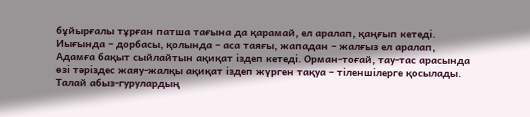бұйырғалы тұрған патша тағына да қарамай, ел аралап, қаңғып кетеді. Иығында – дорбасы, қолында – аса таяғы, жападан – жалғыз ел аралап, Адамға бақыт сыйлайтын ақиқат іздеп кетеді. Орман-тоғай, тау-тас арасында өзі тәріздес жаяу-жалқы ақиқат іздеп жүрген тақуа – тіленшілерге қосылады. Талай абыз-гурулардың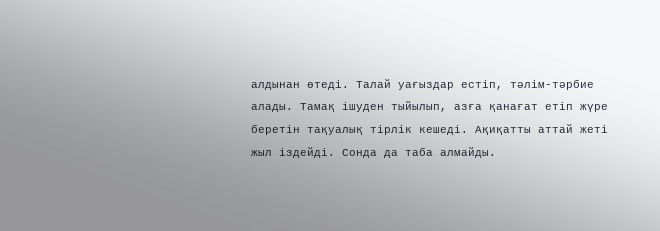алдынан өтеді. Талай уағыздар естіп, тәлім-тәрбие алады. Тамақ ішуден тыйылып, азға қанағат етіп жүре беретін тақуалық тірлік кешеді. Ақиқатты аттай жеті жыл іздейді. Сонда да таба алмайды.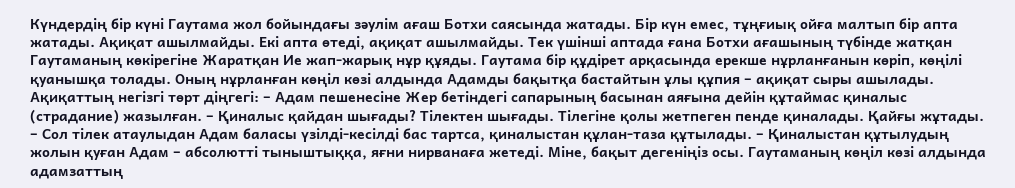Күндердің бір күні Гаутама жол бойындағы зәулім ағаш Ботхи саясында жатады. Бір күн емес, тұңғиық ойға малтып бір апта жатады. Ақиқат ашылмайды. Екі апта өтеді, ақиқат ашылмайды. Тек үшінші аптада ғана Ботхи ағашының түбінде жатқан Гаутаманың көкірегіне Жаратқан Ие жап-жарық нұр құяды. Гаутама бір құдірет арқасында ерекше нұрланғанын көріп, көңілі қуанышқа толады. Оның нұрланған көңіл көзі алдында Адамды бақытқа бастайтын ұлы құпия – ақиқат сыры ашылады. Ақиқаттың негізгі төрт діңгегі: – Адам пешенесіне Жер бетіндегі сапарының басынан аяғына дейін құтаймас қиналыс (страдание) жазылған. – Қиналыс қайдан шығады? Тілектен шығады. Тілегіне қолы жетпеген пенде қиналады. Қайғы жұтады. – Сол тілек атаулыдан Адам баласы үзілді-кесілді бас тартса, қиналыстан құлан-таза құтылады. – Қиналыстан құтылудың жолын қуған Адам – абсолютті тыныштыққа, яғни нирванаға жетеді. Міне, бақыт дегеніңіз осы. Гаутаманың көңіл көзі алдында адамзаттың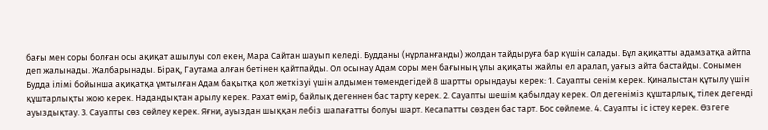бағы мен соры болған осы ақиқат ашылуы сол екен, Мара Сайтан шауып келеді. Будданы (нұрланғанды) жолдан тайдыруға бар күшін салады. Бұл ақиқатты адамзатқа айтпа деп жалынады. Жалбарынады. Бірақ, Гаутама алған бетінен қайтпайды. Ол осынау Адам соры мен бағының ұлы ақиқаты жайлы ел аралап, уағыз айта бастайды. Сонымен Будда ілімі бойынша ақиқатқа ұмтылған Адам бақытқа қол жеткізуі үшін алдымен төмендегідей 8 шартты орындауы керек: 1. Сауапты сенім керек. Қиналыстан құтылу үшін құштарлықты жою керек. Надандықтан арылу керек. Рахат өмір, байлық дегеннен бас тарту керек. 2. Сауапты шешім қабылдау керек. Ол дегеніміз құштарлық, тілек дегенді ауыздықтау. 3. Сауапты сөз сөйлеу керек. Яғни, ауыздан шыққан лебіз шапағатты болуы шарт. Кесапатты сөзден бас тарт. Бос сөйлеме. 4. Сауапты іс істеу керек. Өзгеге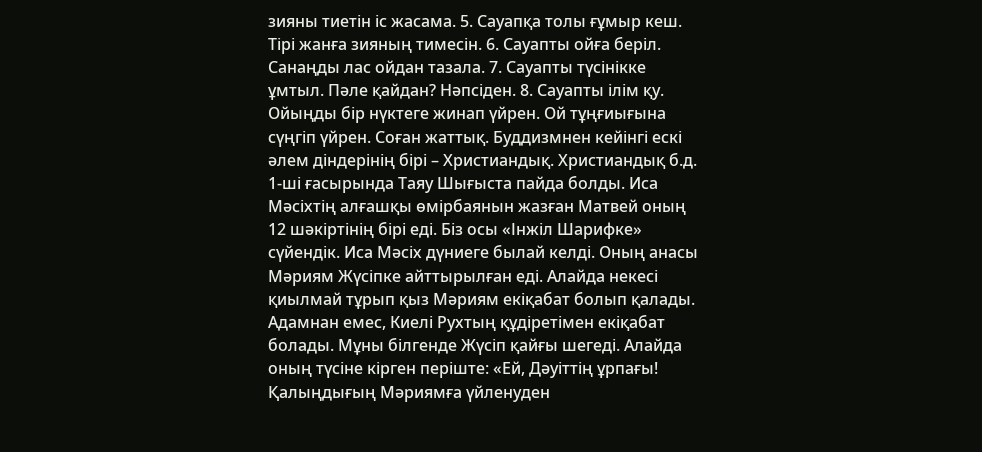зияны тиетін іс жасама. 5. Сауапқа толы ғұмыр кеш. Тірі жанға зияның тимесін. 6. Сауапты ойға беріл. Санаңды лас ойдан тазала. 7. Сауапты түсінікке ұмтыл. Пәле қайдан? Нәпсіден. 8. Сауапты ілім қу. Ойыңды бір нүктеге жинап үйрен. Ой тұңғиығына сүңгіп үйрен. Соған жаттық. Буддизмнен кейінгі ескі әлем діндерінің бірі – Христиандық. Христиандық б.д. 1-ші ғасырында Таяу Шығыста пайда болды. Иса Мәсіхтің алғашқы өмірбаянын жазған Матвей оның 12 шәкіртінің бірі еді. Біз осы «Інжіл Шарифке» сүйендік. Иса Мәсіх дүниеге былай келді. Оның анасы Мәриям Жүсіпке айттырылған еді. Алайда некесі қиылмай тұрып қыз Мәриям екіқабат болып қалады. Адамнан емес, Киелі Рухтың құдіретімен екіқабат болады. Мұны білгенде Жүсіп қайғы шегеді. Алайда оның түсіне кірген періште: «Ей, Дәуіттің ұрпағы! Қалыңдығың Мәриямға үйленуден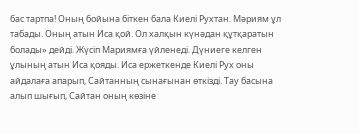бас тартпа! Оның бойына біткен бала Киелі Рухтан. Мәриям ұл табады. Оның атын Иса қой. Ол халқын күнәдан құтқаратын болады» дейді. Жүсіп Мариямға үйленеді. Дүниеге келген ұлының атын Иса қояды. Иса ержеткенде Киелі Рух оны айдалаға апарып, Сайтанның сынағынан өткізді. Тау басына алып шығып, Сайтан оның көзіне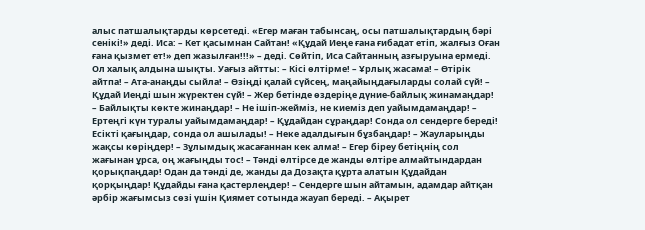алыс патшалықтарды көрсетеді. «Егер маған табынсаң, осы патшалықтардың бәрі сенікі!» деді. Иса: – Кет қасымнан Сайтан! «Құдай Иеңе ғана ғибадат етіп, жалғыз Оған ғана қызмет ет!» деп жазылған!!!» – деді. Сөйтіп, Иса Сайтанның азғыруына ермеді. Ол халық алдына шықты. Уағыз айтты: – Кісі өлтірме! – Ұрлық жасама! – Өтірік айтпа! – Ата-анаңды сыйла! – Өзіңді қалай сүйсең, маңайыңдағыларды солай сүй! – Құдай Иеңді шын жүректен сүй! – Жер бетінде өздеріңе дүние-байлық жинамаңдар! – Байлықты көкте жинаңдар! – Не ішіп-жейміз, не киеміз деп уайымдамаңдар! – Ертеңгі күн туралы уайымдамаңдар! – Құдайдан сұраңдар! Сонда ол сендерге береді! Есікті қағыңдар, сонда ол ашылады! – Неке адалдығын бұзбаңдар! – Жауларыңды жақсы көріңдер! – Зұлымдық жасағаннан кек алма! – Егер біреу бетіңнің сол жағынан ұрса, оң жағыңды тос! – Тәнді өлтірсе де жанды өлтіре алмайтындардан қорықпаңдар! Одан да тәнді де, жанды да Дозақта құрта алатын Құдайдан қорқыңдар! Құдайды ғана қастерлеңдер! – Сендерге шын айтамын, адамдар айтқан әрбір жағымсыз сөзі үшін Қиямет сотында жауап береді. – Ақырет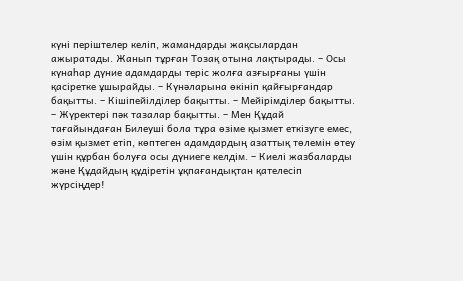күні періштелер келіп, жамандарды жақсылардан ажыратады. Жанып тұрған Тозақ отына лақтырады. – Осы күнаһар дүние адамдарды теріс жолға азғырғаны үшін қасіретке ұшырайды. – Күнәларына өкініп қайғырғандар бақытты. – Кішіпейілділер бақытты. – Мейірімділер бақытты. – Жүректері пәк тазалар бақытты. – Мен Құдай тағайындаған Билеуші бола тұра өзіме қызмет еткізуге емес, өзім қызмет етіп, көптеген адамдардың азаттық төлемін өтеу үшін құрбан болуға осы дүниеге келдім. – Киелі жазбаларды және Құдайдың құдіретін ұқпағандықтан қателесіп жүрсіңдер!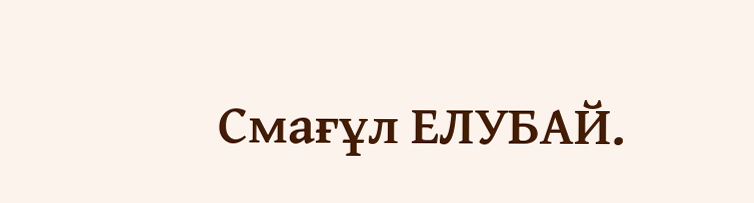Смағұл ЕЛУБАЙ.